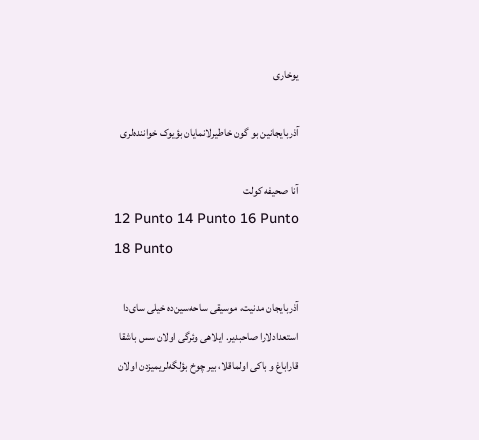یوخاری

آذربایجانین بو گون خاطیرلانمایان بؤیوک خواننده‌لری

آنا صحیفه کولت
12 Punto 14 Punto 16 Punto 18 Punto

آذربایجان مدنیت، موسیقی ساحه‌سین‌ده خیلی سای‌دا استعدادلارا صاحبدیر. ایلاهی وئرگی اولان سس باشقا قاراباغ و باکی اولماقلا، بیر چوخ بؤلگه‌لریمیزدن اولان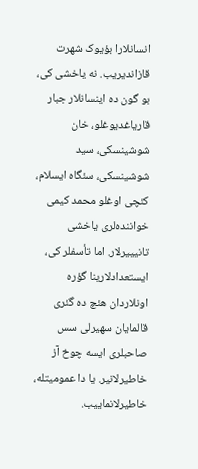انسانلارا بؤیوک شهرت قازاندیریب. نه یاخشی کی، بو گون ده اینسانلار جبار قاریاغدیوغلو، خان شوشینسکی، سید شوشینسکی، سئگاه ایسلام، کئچی اوغلو محمد کیمی خواننده‌لری یاخشی تانیییرلار. اما تأسفلر کی، ایستعدادلارینا گؤره اونلاردان هئچ ده گئری قالمایان سهیرلی سس صاحبلری ایسه چوخ آز خاطیرلانیر. یا دا عمومیتله، خاطیرلانماییب.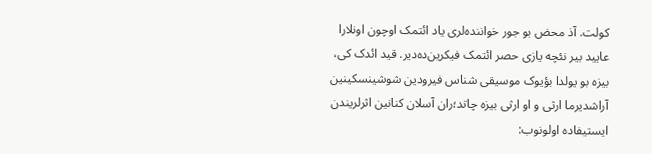کولت. آذ محض بو جور خواننده‌لری یاد ائتمک اوچون اونلارا عایید بیر نئچه یازی حصر ائتمک فیکرین‌ده‌دیر. قید ائدک کی، بیزه بو یولدا بؤیوک موسیقی شناس فیرودین شوشینسکینین آراشدیرما ارثی و او ارثی بیزه چاتد؛ران آسلان کنانین اثرلریندن ایستیفاده اولونوب: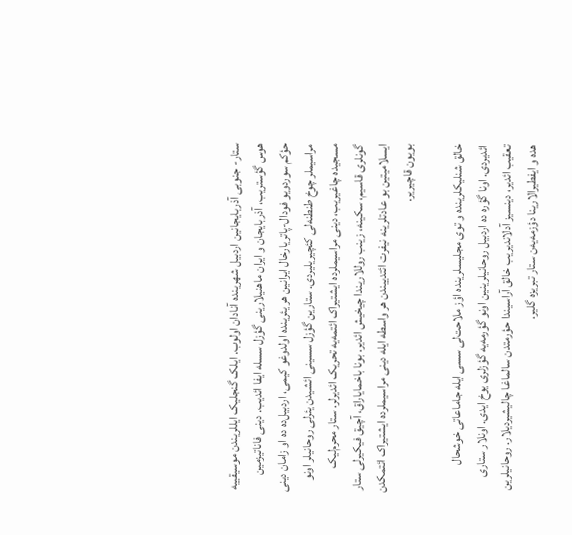ستار- جنوبی آذربایجانین اردبیل شهرینده آنادان اولوب. ایلک گنجلیک ایللریندن موسیقییه هوس گؤستریب، آذربایجان و ایران ماهنیلارینی گؤزل سسله ایفا ائدیب. دینی فاناتیزمین حؤکم سوردویو فودال-پاتریارخال ایرانین هر یئرینده اولدوغو کیمی، اردبیل‌ده ده او زامان دینی مراسیملر چوخ طنطنه‌لی کئچیریلیردی. ستارین گؤزل سسینی ائشیدن یئرلی روحانیلر اونو مسجیده چاغیریب، دینی مراسیملرده ایشتیراک ائتمه‌یه تحریک ائدیرلر. ستار محرم‌لیک گونلری قاسیم، سکینه، زینب روللاریندا چیخیش ائدیر. بونا باخمایاراق، آچیق فیکیرلی ستار ایسلامیتین بو عادتلرینه نیفرت ائتدییندن هر واسطه ایله دینی مراسیملرده ایشتیراک ائتمکدن بویون قاچیریر.

خالق شنلیکلرینده و توی مجلیسلرینده اؤز ملاحت‌لی سسی ایله جاماعاتی خوشحال ائدیردی. اونا گؤره ده اردبیل روحانیلرینین اونو گؤرمه‌یه گؤزلری یوخ ایدی. اونلار ستاری تعقیب ائدیر، دینسیز آدلاندیریب خالق آراسیندا حؤرمتدن سالماغا چالیشیردیلار. روحانیلرین هده و ایفطیرالارینا دؤزمه‌یه‌ن ستار تبریزه گلیر.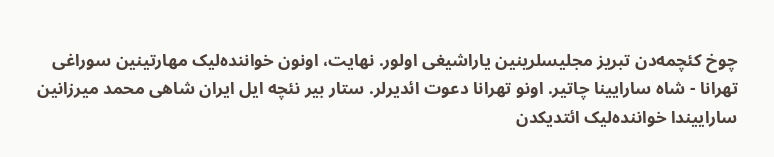چوخ کئچمه‌دن تبریز مجلیسلرینین یاراشیغی اولور. نهایت، اونون خواننده‌لیک مهارتینین سوراغی تهرانا - شاه سارایینا چاتیر. اونو تهرانا دعوت ائدیرلر. ستار بیر نئچه ایل ایران شاهی محمد میرزانین ساراییندا خواننده‌لیک ائتدیکدن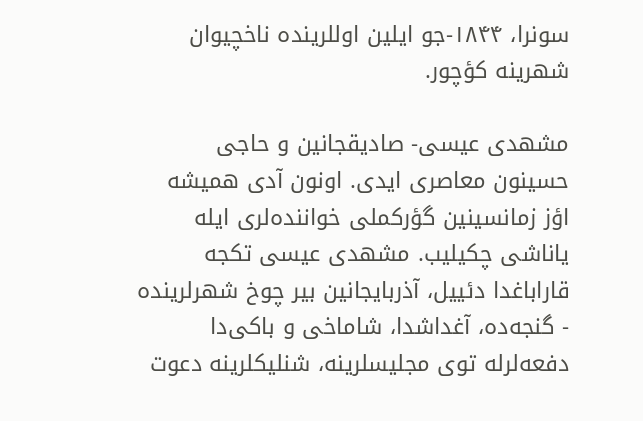سونرا، ۱۸۴۴-جو ایلین اوللرینده ناخچیوان شهرینه کؤچور.

مشهدی عیسی- صادیقجانین و حاجی حسینون معاصری ایدی. اونون آدی همیشه اؤز زمانسینین گؤرکملی خواننده‌لری ایله یاناشی چکیلیب. مشهدی عیسی تکجه قاراباغدا دئییل، آذربایجانین بیر چوخ شهرلرینده - گنجه‌ده، آغداشدا، شاماخی و باکی‌دا دفعه‌لرله توی مجلیسلرینه، شنلیکلرینه دعوت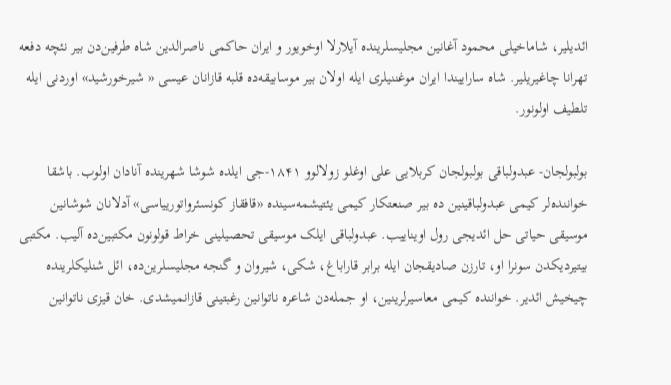ائدیلیر، شاماخیلی محمود آغانین مجلیسلرینده آیلارلا اوخویور و ایران حاکمی ناصرالدین شاه طرفین‌دن بیر نئچه دفعه تهرانا چاغیریلیر. شاه ساراییندا ایران موغننیلری ایله اولان بیر موسابیقه‌ده قلبه قازانان عیسی « شیرخورشید» اوردنی ایله تلطیف اولونور.

بولبولجان- عبدولباقی بولبولجان کربلایی علی اوغلو زولالوو ۱۸۴۱-جی ایلده شوشا شهرینده آنادان اولوب. باشقا خواننده‌لر کیمی عبدولباقینین ده بیر صنعتکار کیمی یئتیشمه‌سینده «قافقاز کونسئرواتورییاسی» آدلانان شوشانین موسیقی حیاتی حل ائدیجی رول اویناییب. عبدولباقی ایلک موسیقی تحصیلینی خراط قولونون مکتبین‌ده آلیب. مکتبی بیتیردیکدن سونرا او، تارزن صادیقجان ایله برابر قاراباغ، شکی، شیروان و گنجه مجلیسلرین‌ده، ائل شنلیکلرینده چیخیش ائدیر. خواننده کیمی معاسیرلرینین، او جمله‌دن شاعره ناتوانین رغبتینی قازانمیشدی. خان قیزی ناتوانین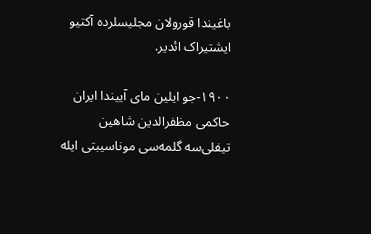باغیندا قورولان مجلیسلرده آکتیو ایشتیراک ائدیر.

۱۹۰۰-جو ایلین مای آییندا ایران حاکمی مظفرالدین شاهین تیفلی‌سه گلمه‌سی موناسیبتی ایله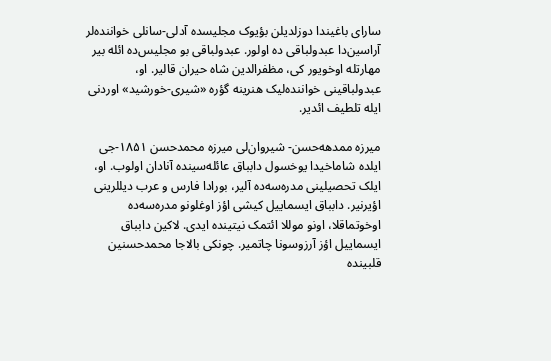سارای باغیندا دوزلدیلن بؤیوک مجلیسده آدلی-سانلی خواننده‌لر آراسین‌دا عبدولباقی ده اولور. عبدولباقی بو مجلیس‌ده ائله بیر مهارتله اوخویور کی، مظفرالدین شاه حیران قالیر. او، عبدولباقینی خواننده‌لیک هنرینه گؤره «شیری-خورشید» اوردنی ایله تلطیف ائدیر.

میرزه ممدهه‌حسن- شیروان‌لی میرزه محمدحسن ۱۸۵۱-جی ایلده شاماخیدا یوخسول دابباق عائله‌سینده آنادان اولوب. او، ایلک تحصیلینی مدره‌سه‌ده آلیر، بورادا فارس و عرب دیللرینی اؤیرنیر. دابباق ایسماییل کیشی اؤز اوغلونو مدره‌سه‌ده اوخوتماقلا، اونو موللا ائتمک نیتینده ایدی. لاکین دابباق ایسماییل اؤز آرزوسونا چاتمیر. چونکی بالاجا محمدحسنین قلبینده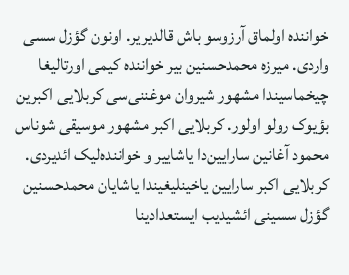خواننده اولماق آرزوسو باش قالدیریر. اونون گؤزل سسی واردی. میرزه محمدحسنین بیر خواننده کیمی اورتالیغا چیخماسیندا مشهور شیروان موغننی‌سی کربلایی اکبرین بؤیوک رولو اولور. کربلایی اکبر مشهور موسیقی شوناس محمود آغانین سارایین‌دا یاشاییر و خواننده‌لیک ائدیردی. کربلایی اکبر سارایین یاخینلیغیندا یاشایان محمدحسنین گؤزل سسینی ائشیدیب ایستعدادینا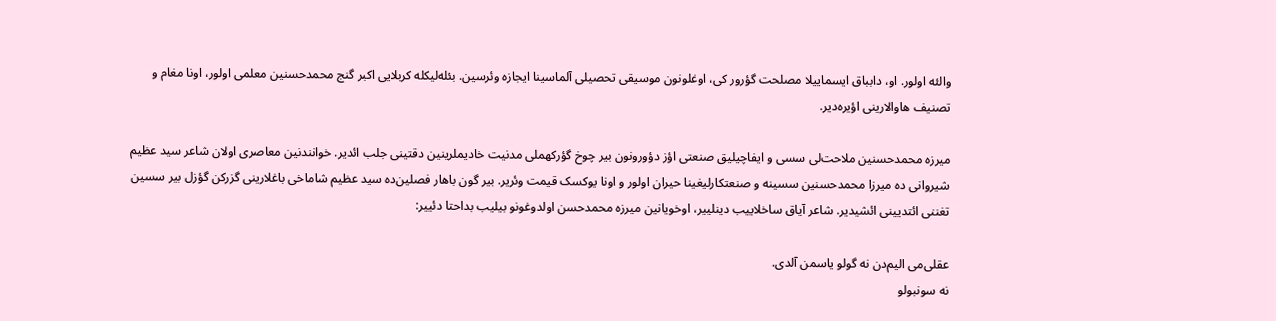والئه اولور. او، دابباق ایسماییلا مصلحت گؤرور کی، اوغلونون موسیقی تحصیلی آلماسینا ایجازه وئرسین. بئله‌لیکله کربلایی اکبر گنج محمدحسنین معلمی اولور، اونا مغام و تصنیف هاوالارینی اؤیره‌دیر.

میرزه محمدحسنین ملاحت‌لی سسی و ایفاچیلیق صنعتی اؤز دؤورونون بیر چوخ گؤرکهملی مدنیت خادیملرینین دقتینی جلب ائدیر. خوانندنین معاصری اولان شاعر سید عظیم شیروانی ده میرزا محمدحسنین سسینه و صنعتکارلیغینا حیران اولور و اونا یوکسک قیمت وئریر. بیر گون باهار فصلین‌ده سید عظیم شاماخی باغلارینی گزرکن گؤزل بیر سسین تغننی ائتدیینی ائشیدیر. شاعر آیاق ساخلاییب دینلییر، اوخویانین میرزه محمدحسن اولدوغونو بیلیب بداحتا دئییر:

عقلی‌می الیم‌دن نه گولو یاسمن آلدی.
نه سونبولو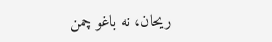ریحان، نه باغو چمن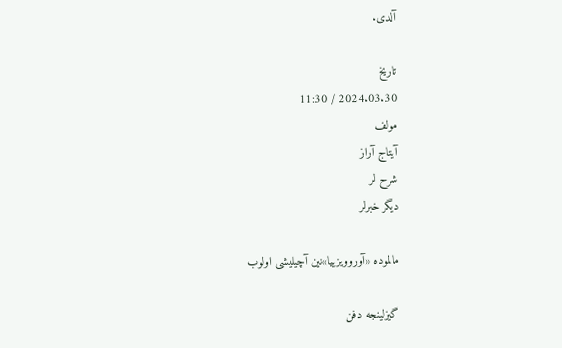آلدی.

تاریخ
2024.03.30 / 11:30
مولف
آیتاج آراز
شرح لر
دیگر خبرلر

مالموده «آوروویزییا»نین آچیلیشی اولوب

گیزلینجه دفن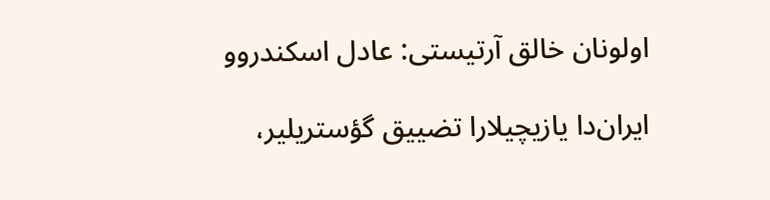اولونان خالق آرتیستی: عادل اسکندروو

ایران‌دا یازیچیلارا تضییق گؤستریلیر،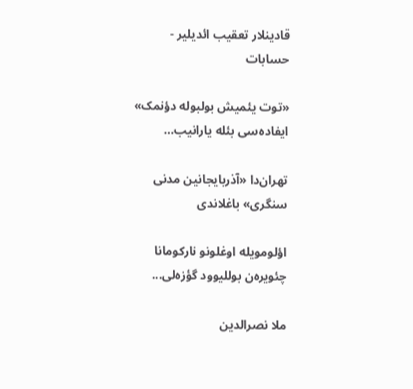قادینلار تعقیب ائدیلیر - حسابات

«توت یئمیش بولبوله دؤنمک» ایفاده‌سی بئله یارانیب…

تهران‌دا «آذربایجانین مدنی سنگری» باغلاندی

اؤلومویله اوغلونو نارکومانا چئویره‌ن بوللیوود گؤزه‌لی...

ملا نصرالدین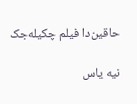حاقین‌دا فیلم چکیله‌جک

نیه یاس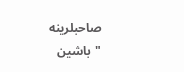صاحبلرینه "باشین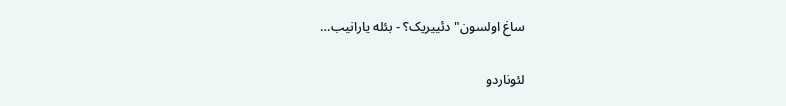ساغ اولسون" دئییریک؟ - بئله یارانیب…

لئوناردو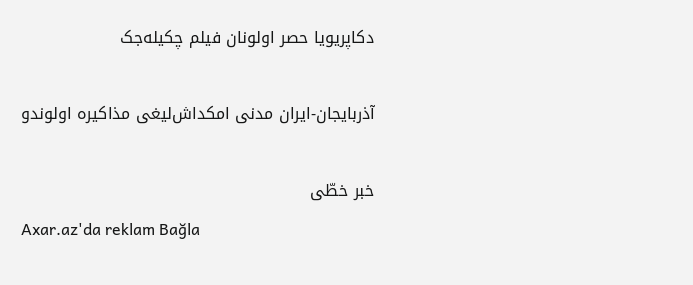دکاپریویا حصر اولونان فیلم چکیله‌جک

آذربایجان-ایران مدنی امکداش‌لیغی مذاکیره اولوندو

خبر خطّی
Axar.az'da reklam Bağla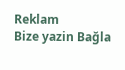Reklam
Bize yazin Bağla